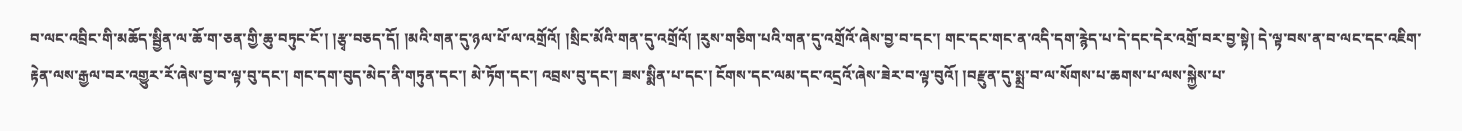བ་ལང་འབྲིང་གི་མཆོད་སྦྱིན་ལ་ཆོ་ག་ཅན་གྱི་ཆུ་བཏུང་ངོ་། །རྩྭ་བཅད་དོ། །མའི་གན་དུ་ཉལ་པོ་ལ་འགྲོའོ། །སྲིང་མོའི་གན་དུ་འགྲོའོ། །རུས་གཅིག་པའི་གན་དུ་འགྲོའོ་ཞེས་བྱ་བ་དང་། གང་དང་གང་ན་འདི་དག་རྙེད་པ་དེ་དང་དེར་འགྲོ་བར་བྱ་སྟེ། དེ་ལྟ་བས་ན་བ་ལང་དང་འཇིག་
རྟེན་ལས་རྒྱལ་བར་འགྱུར་རོ་ཞེས་བྱ་བ་ལྟ་བུ་དང་། གང་དག་བུད་མེད་ནི་གཏུན་དང་། མེ་ཏོག་དང་། འབྲས་བུ་དང་། ཟས་སྨིན་པ་དང་། ངོགས་དང་ལམ་དང་འདྲའོ་ཞེས་ཟེར་བ་ལྟ་བུའོ། །བརྫུན་དུ་སྨྲ་བ་ལ་སོགས་པ་ཆགས་པ་ལས་སྐྱེས་པ་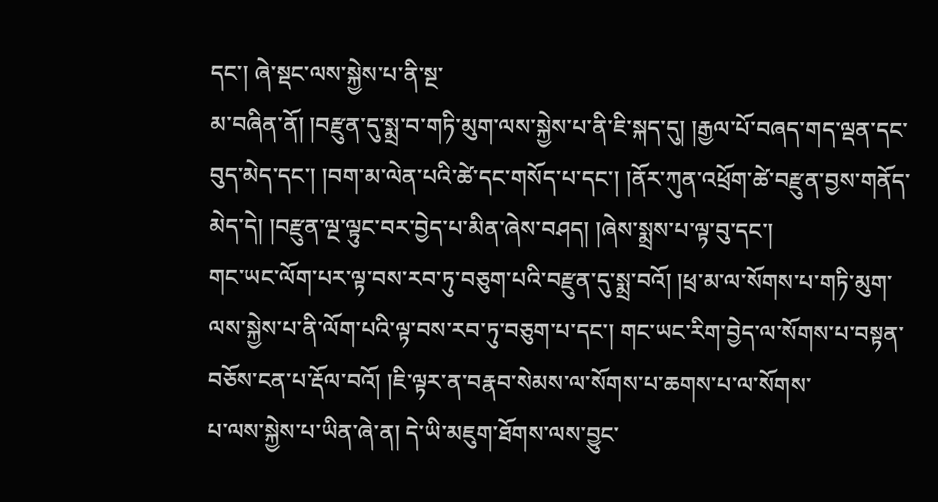དང་། ཞེ་སྡང་ལས་སྐྱེས་པ་ནི་སྔ་
མ་བཞིན་ནོ། །བརྫུན་དུ་སྨྲ་བ་གཏི་མུག་ལས་སྐྱེས་པ་ནི་ཇི་སྐད་དུ། །རྒྱལ་པོ་བཞད་གད་ལྡན་དང་བུད་མེད་དང་། །བག་མ་ལེན་པའི་ཚེ་དང་གསོད་པ་དང་། །ནོར་ཀུན་འཕྲོག་ཚེ་བརྫུན་བྱས་གནོད་མེད་དེ། །བརྫུན་ལྔ་ལྟུང་བར་བྱེད་པ་མིན་ཞེས་བཤད། །ཞེས་སྨྲས་པ་ལྟ་བུ་དང་།
གང་ཡང་ལོག་པར་ལྟ་བས་རབ་ཏུ་བཅུག་པའི་བརྫུན་དུ་སྨྲ་བའོ། །ཕྲ་མ་ལ་སོགས་པ་གཏི་མུག་ལས་སྐྱེས་པ་ནི་ལོག་པའི་ལྟ་བས་རབ་ཏུ་བཅུག་པ་དང་། གང་ཡང་རིག་བྱེད་ལ་སོགས་པ་བསྟན་བཅོས་ངན་པ་རྡོལ་བའོ། །ཇི་ལྟར་ན་བརྣབ་སེམས་ལ་སོགས་པ་ཆགས་པ་ལ་སོགས་
པ་ལས་སྐྱེས་པ་ཡིན་ཞེ་ན། དེ་ཡི་མཇུག་ཐོགས་ལས་བྱུང་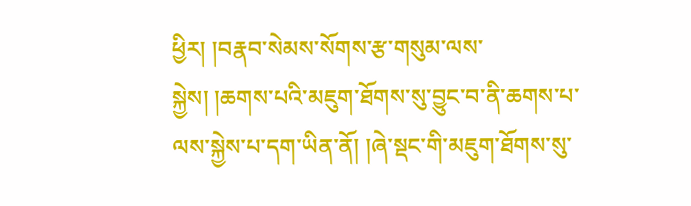ཕྱིར། །བརྣབ་སེམས་སོགས་རྩ་གསུམ་ལས་སྐྱེས། །ཆགས་པའི་མཇུག་ཐོགས་སུ་བྱུང་བ་ནི་ཆགས་པ་ལས་སྐྱེས་པ་དག་ཡིན་ནོ། །ཞེ་སྡང་གི་མཇུག་ཐོགས་སུ་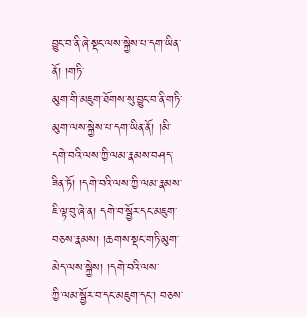བྱུང་བ་ནི་ཞེ་སྡང་ལས་སྐྱེས་པ་དག་ཡིན་ནོ། །གཏི་
མུག་གི་མཇུག་ཐོགས་སུ་བྱུང་བ་ནི་གཏི་མུག་ལས་སྐྱེས་པ་དག་ཡིན་ནོ། །མི་དགེ་བའི་ལས་ཀྱི་ལམ་རྣམས་བཤད་ཟིན་ཏོ། །དགེ་བའི་ལས་ཀྱི་ལམ་རྣམས་ཇི་ལྟ་བུ་ཞེ་ན། དགེ་བ་སྦྱོར་དང་མཇུག་བཅས་རྣམས། །ཆགས་སྡང་གཏི་མུག་མེད་ལས་སྐྱེས། །དགེ་བའི་ལས་
ཀྱི་ལམ་སྦྱོར་བ་དང་མཇུག་དང་། བཅས་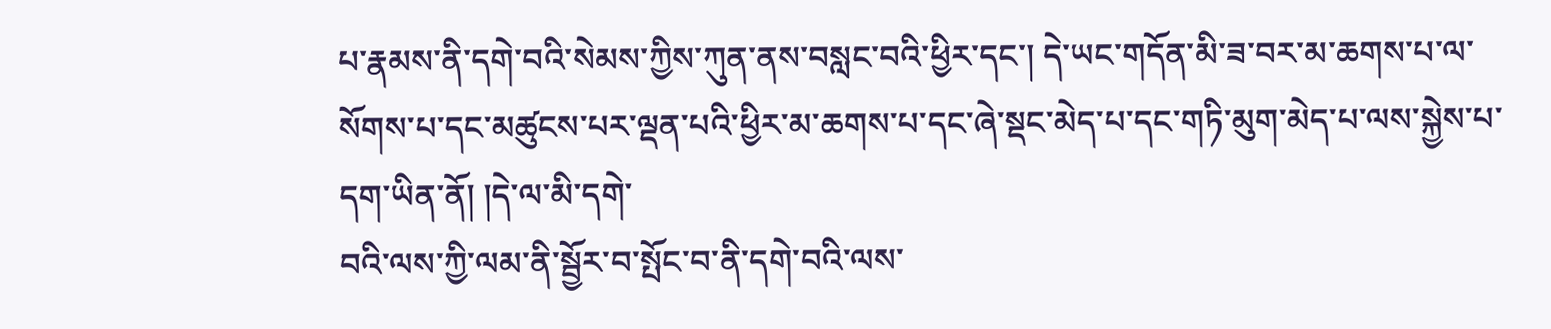པ་རྣམས་ནི་དགེ་བའི་སེམས་ཀྱིས་ཀུན་ནས་བསླང་བའི་ཕྱིར་དང་། དེ་ཡང་གདོན་མི་ཟ་བར་མ་ཆགས་པ་ལ་སོགས་པ་དང་མཚུངས་པར་ལྡན་པའི་ཕྱིར་མ་ཆགས་པ་དང་ཞེ་སྡང་མེད་པ་དང་གཏི་མུག་མེད་པ་ལས་སྐྱེས་པ་དག་ཡིན་ནོ། །དེ་ལ་མི་དགེ་
བའི་ལས་ཀྱི་ལམ་ནི་སྦྱོར་བ་སྤོང་བ་ནི་དགེ་བའི་ལས་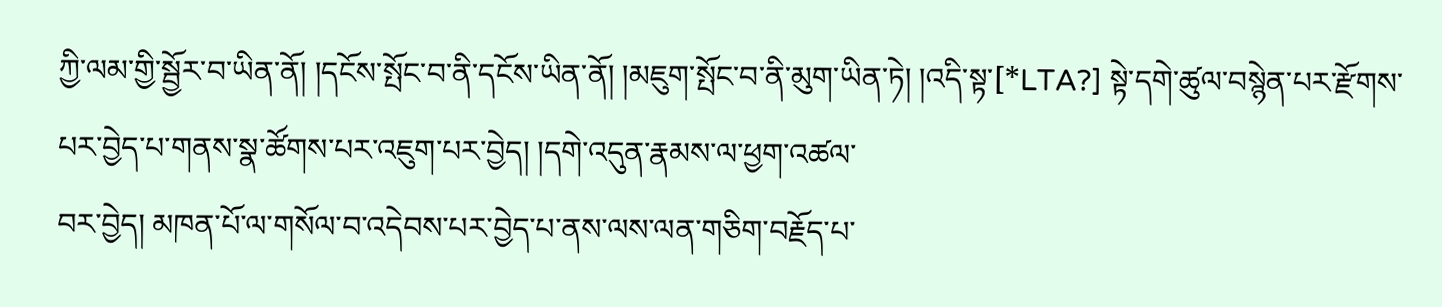ཀྱི་ལམ་གྱི་སྦྱོར་བ་ཡིན་ནོ། །དངོས་སྤོང་བ་ནི་དངོས་ཡིན་ནོ། །མཇུག་སྤོང་བ་ནི་མུག་ཡིན་ཏེ། །འདི་སྟ་[*LTA?] སྟེ་དགེ་ཚུལ་བསྙེན་པར་རྫོགས་པར་བྱེད་པ་གནས་སྣ་ཚོགས་པར་འཇུག་པར་བྱེད། །དགེ་འདུན་རྣམས་ལ་ཕྱག་འཚལ་
བར་བྱེད། མཁན་པོ་ལ་གསོལ་བ་འདེབས་པར་བྱེད་པ་ནས་ལས་ལན་གཅིག་བརྗོད་པ་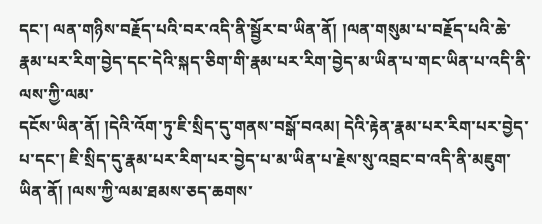དང་། ལན་གཉིས་བརྗོད་པའི་བར་འདི་ནི་སྦྱོར་བ་ཡིན་ནོ། །ལན་གསུམ་པ་བརྗོད་པའི་ཆེ་རྣམ་པར་རིག་བྱེད་དང་དེའི་སྐད་ཅིག་གི་རྣམ་པར་རིག་བྱེད་མ་ཡིན་པ་གང་ཡིན་པ་འདི་ནི་ལས་ཀྱི་ལམ་
དངོས་ཡིན་ནོ། །དེའི་འོག་ཏུ་ཇི་སྲིད་དུ་གནས་བསྒོ་བའམ། དེའི་རྟེན་རྣམ་པར་རིག་པར་བྱེད་པ་དང་། ཇི་སྲིད་དུ་རྣམ་པར་རིག་པར་བྱེད་པ་མ་ཡིན་པ་རྗེས་སུ་འབྲང་བ་འདི་ནི་མཇུག་ཡིན་ནོ། །ལས་ཀྱི་ལམ་ཐམས་ཅད་ཆགས་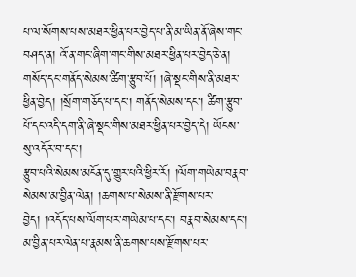པ་ལ་སོགས་པས་མཐར་ཕྱིན་པར་བྱེད་པ་ནི་མ་ཡིན་ནོ་ཞེས་གང་
བཤད་ན། འོ་ན་གང་ཞིག་གང་གིས་མཐར་ཕྱིན་པར་བྱེད་ཅེ་ན། གསོད་དང་གནོད་སེམས་ཚིག་རྩུབ་པོ། །ཞེ་སྡང་གིས་ནི་མཐར་ཕྱིན་བྱེད། །སྲོག་གཅོད་པ་དང་། གནོད་སེམས་དང་། ཚིག་རྩུབ་པོ་དང་འདི་དག་ནི་ཞེ་སྡང་གིས་མཐར་ཕྱིན་པར་བྱེད་དེ། ཡོངས་སུ་འདོར་བ་དང་།
རྩུབ་པའི་སེམས་མངོན་དུ་གྱུར་པའི་ཕྱིར་རོ། །ལོག་གཡེམ་བརྣབ་སེམས་མ་བྱིན་ལེན། །ཆགས་པ་སེམས་ནི་རྫོགས་པར་བྱེད། །འདོད་པས་ལོག་པར་གཡེམ་པ་དང་། བརྣབ་སེམས་དང་། མ་བྱིན་པར་ལེན་པ་རྣམས་ནི་ཆགས་པས་རྫོགས་པར་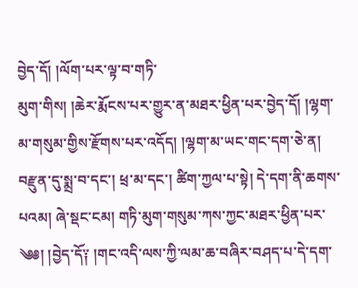བྱེད་དོ། །ལོག་པར་ལྟ་བ་གཏི་
མུག་གིས། །ཆེར་རྨོངས་པར་གྱུར་ན་མཐར་ཕྱིན་པར་བྱེད་དོ། །ལྷག་མ་གསུམ་གྱིས་རྫོགས་པར་འདོད། །ལྷག་མ་ཡང་གང་དག་ཅེ་ན། བརྫུན་དུ་སྨྲ་བ་དང་། ཕྲ་མ་དང་། ཚིག་ཀྱལ་པ་སྟེ། དེ་དག་ནི་ཆགས་པའམ། ཞེ་སྡང་ངམ། གཏི་མུག་གསུམ་ཀས་ཀྱང་མཐར་ཕྱིན་པར་
༄༅། །བྱེད་དོ༑ །གང་འདི་ལས་ཀྱི་ལམ་ཆ་བཞིར་བཤད་པ་དེ་དག་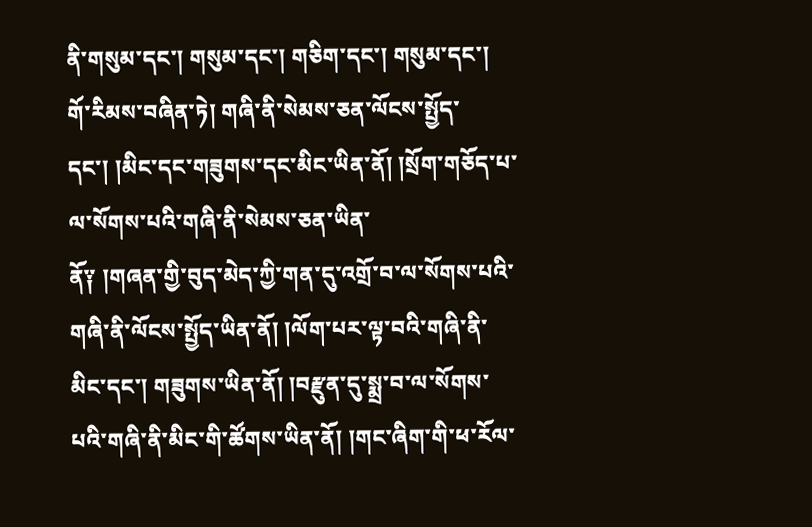ནི་གསུམ་དང་། གསུམ་དང་། གཅིག་དང་། གསུམ་དང་། གོ་རིམས་བཞིན་ཏེ། གཞི་ནི་སེམས་ཅན་ལོངས་སྤྱོད་དང་། །མིང་དང་གཟུགས་དང་མིང་ཡིན་ནོ། །སྲོག་གཅོད་པ་ལ་སོགས་པའི་གཞི་ནི་སེམས་ཅན་ཡིན་
ནོ༑ །གཞན་གྱི་བུད་མེད་ཀྱི་གན་དུ་འགྲོ་བ་ལ་སོགས་པའི་གཞི་ནི་ལོངས་སྤྱོད་ཡིན་ནོ། །ལོག་པར་ལྟ་བའི་གཞི་ནི་མིང་དང་། གཟུགས་ཡིན་ནོ། །བརྫུན་དུ་སྨྲ་བ་ལ་སོགས་པའི་གཞི་ནི་མིང་གི་ཚོགས་ཡིན་ནོ། །གང་ཞིག་གི་ཕ་རོལ་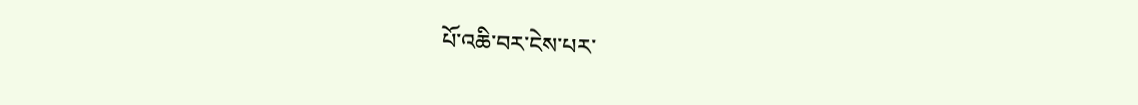པོ་འཆི་བར་ངེས་པར་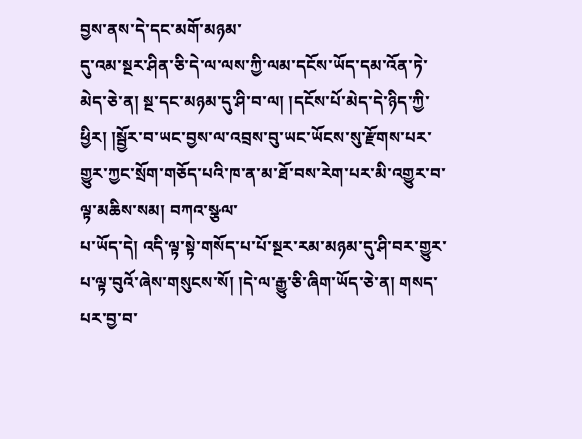བྱས་ནས་དེ་དང་མགོ་མཉམ་
དུ་འམ་སྔར་ཤིན་ཅི་དེ་ལ་ལས་ཀྱི་ལམ་དངོས་ཡོད་དམ་འོན་ཏེ་མེད་ཅེ་ན། སྔ་དང་མཉམ་དུ་ཤི་བ་ལ། །དངོས་པོ་མེད་དེ་ཉིད་ཀྱི་ཕྱིར། །སྦྱོར་བ་ཡང་བྱས་ལ་འབྲས་བུ་ཡང་ཡོངས་སུ་རྫོགས་པར་གྱུར་ཀྱང་སྲོག་གཅོད་པའི་ཁ་ན་མ་ཐོ་བས་རེག་པར་མི་འགྱུར་བ་ལྟ་མཆིས་སམ། བཀའ་སྩལ་
པ་ཡོད་དེ། འདི་ལྟ་སྟེ་གསོད་པ་པོ་སྔར་རམ་མཉམ་དུ་ཤི་བར་གྱུར་པ་ལྟ་བུའོ་ཞེས་གསུངས་སོ། །དེ་ལ་རྒྱུ་ཅི་ཞིག་ཡོད་ཅེ་ན། གསད་པར་བྱ་བ་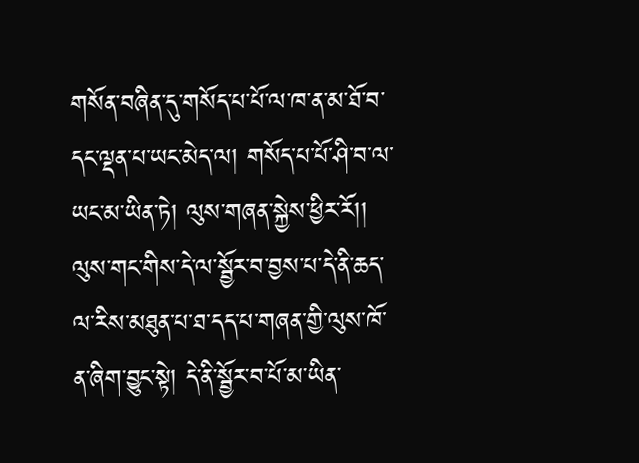གསོན་བཞིན་དུ་གསོད་པ་པོ་ལ་ཁ་ན་མ་ཐོ་བ་དང་ལྡན་པ་ཡང་མེད་ལ། གསོད་པ་པོ་ཤི་བ་ལ་ཡང་མ་ཡིན་ཏེ། ལུས་གཞན་སྐྱེས་ཕྱིར་རོ།།
ལུས་གང་གིས་དེ་ལ་སྦྱོར་བ་བྱས་པ་དེ་ནི་ཆད་ལ་རིས་མཐུན་པ་ཐ་དད་པ་གཞན་གྱི་ལུས་ཁོ་ན་ཞིག་བྱུང་སྟེ། དེ་ནི་སྦྱོར་བ་པོ་མ་ཡིན་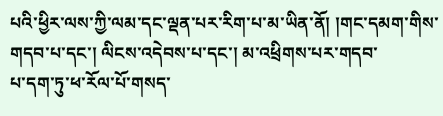པའི་ཕྱིར་ལས་ཀྱི་ལམ་དང་ལྡན་པར་རིག་པ་མ་ཡིན་ནོ། །གང་དམག་གིས་གདབ་པ་དང་། ལིངས་འདེབས་པ་དང་། མ་འཕྲིགས་པར་གདབ་
པ་དག་ཏུ་ཕ་རོལ་པོ་གསད་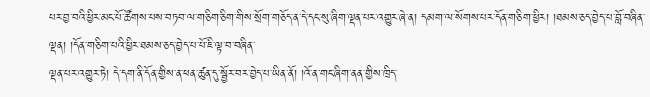པར་བྱ་བའི་ཕྱིར་མང་པོ་ཚོགས་པས་བཏབ་ལ་གཅིག་ཅིག་གིས་སྲོག་གཅོད་ན་དེ་དང་སུ་ཞིག་ལྡན་པར་འགྱུར་ཞེ་ན། དམག་ལ་སོགས་པར་དོན་གཅིག་ཕྱིར། །ཐམས་ཅད་བྱེད་པ་བློ་བཞིན་ལྡན། །དོན་གཅིག་པའི་ཕྱིར་ཐམས་ཅད་བྱེད་པ་པོ་ཇི་ལྟ་བ་བཞིན་
ལྡན་པར་འགྱུར་ཏེ། དེ་དག་ནི་དོན་གྱིས་ན་ཕན་ཚུན་དུ་སྦྱོར་བར་བྱེད་པ་ཡིན་ནོ། །འོ་ན་གང་ཞིག་ནན་གྱིས་ཁྲིད་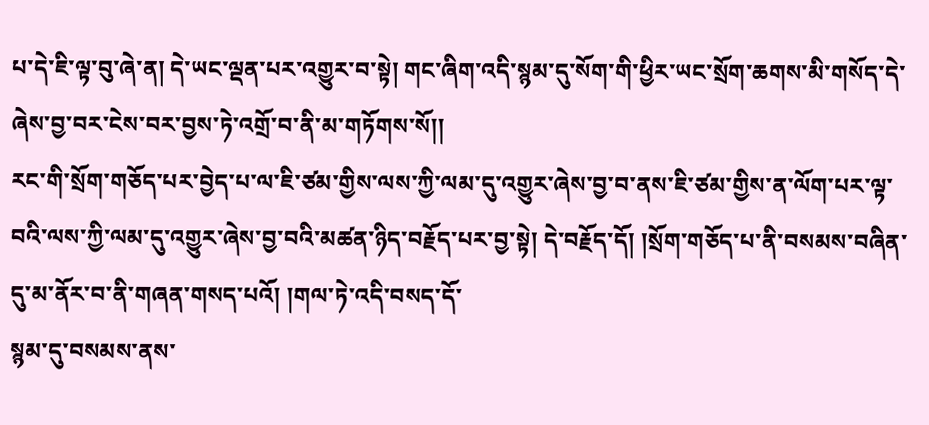པ་དེ་ཇི་ལྟ་བུ་ཞེ་ན། དེ་ཡང་ལྡན་པར་འགྱུར་བ་སྟེ། གང་ཞིག་འདི་སྙམ་དུ་སོག་གི་ཕྱིར་ཡང་སྲོག་ཆགས་མི་གསོད་དེ་ཞེས་བྱ་བར་ངེས་བར་བྱས་ཏེ་འགྲོ་བ་ནི་མ་གཏོགས་སོ།།
རང་གི་སྲོག་གཅོད་པར་བྱེད་པ་ལ་ཇི་ཙམ་གྱིས་ལས་ཀྱི་ལམ་དུ་འགྱུར་ཞེས་བྱ་བ་ནས་ཇི་ཙམ་གྱིས་ན་ལོག་པར་ལྟ་བའི་ལས་ཀྱི་ལམ་དུ་འགྱུར་ཞེས་བྱ་བའི་མཚན་ཉིད་བརྗོད་པར་བྱ་སྟེ། དེ་བརྗོད་དོ། །སྲོག་གཅོད་པ་ནི་བསམས་བཞིན་དུ་མ་ནོར་བ་ནི་གཞན་གསད་པའོ། །གལ་ཏེ་འདི་བསད་དོ་
སྙམ་དུ་བསམས་ནས་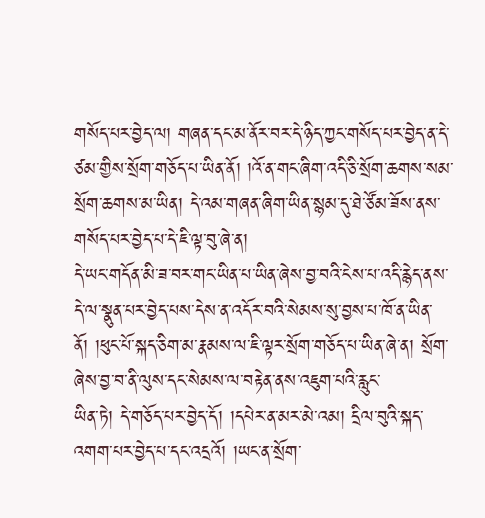གསོད་པར་བྱེད་ལ། གཞན་དང་མ་ནོར་བར་དེ་ཉིད་ཀྱང་གསོད་པར་བྱེད་ན་དེ་ཙམ་གྱིས་སྲོག་གཅོད་པ་ཡིན་ནོ། །འོ་ན་གང་ཞིག་འདི་ཅི་སྲོག་ཆགས་སམ་སྲོག་ཆགས་མ་ཡིན། དེ་འམ་གཞན་ཞིག་ཡིན་སྙམ་དུ་ཐེ་ཙོམ་ཟོས་ནས་གསོད་པར་བྱེད་པ་དེ་ཇི་ལྟ་བུ་ཞེ་ན།
དེ་ཡང་གདོན་མི་ཟ་བར་གང་ཡིན་པ་ཡིན་ཞེས་བྱ་བའི་ངེས་པ་འདི་རྙེད་ནས་དེ་ལ་སྣུན་པར་བྱེད་པས་དེས་ན་འདོར་བའི་སེམས་སུ་བྱས་པ་ཁོ་ན་ཡིན་ནོ། །ཕུང་པོ་སྐད་ཅིག་མ་རྣམས་ལ་ཇི་ལྟར་སྲོག་གཅོད་པ་ཡིན་ཞེ་ན། སྲོག་ཞེས་བྱ་བ་ནི་ལུས་དང་སེམས་ལ་བརྟེན་ནས་འཇུག་པའི་རླུང་
ཡིན་ཏེ། དེ་གཅོད་པར་བྱེད་དོ། །དཔེར་ན་མར་མེ་འམ། དྲིལ་བུའི་སྐད་འགག་པར་བྱེད་པ་དང་འདྲའོ། །ཡང་ན་སྲོག་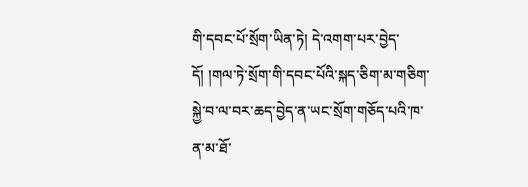གི་དབང་པོ་སྲོག་ཡིན་ཏེ། དེ་འགག་པར་བྱེད་དོ། །གལ་ཏེ་སྲོག་གི་དབང་པོའི་སྐད་ཅིག་མ་གཅིག་སྐྱེ་བ་ལ་བར་ཆད་བྱེད་ན་ཡང་སྲོག་གཅོད་པའི་ཁ་ན་མ་ཐོ་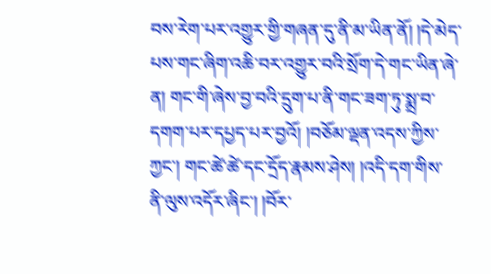བས་རེག་པར་འགྱུར་གྱི་གཞན་དུ་ནི་མ་ཡིན་ནོ། །དེ་མེད་པས་གང་ཞིག་འཆི་བར་འགྱུར་བའི་སྲོག་དེ་གང་ཡིན་ཞེ་ན། གང་གི་ཞེས་བྱ་བའི་དྲུག་པ་ནི་གང་ཟག་ཏུ་སྨྲ་བ་དགག་པར་དཔྱད་པར་བྱའོ། །བཅོམ་ལྡན་འདས་ཀྱིས་ཀྱང་། གང་ཚེ་ཚེ་དང་དྲོད་རྣམས་ཤེས། །འདི་དག་གིས་
ནི་ལུས་འདོར་ཞིང་། །བོར་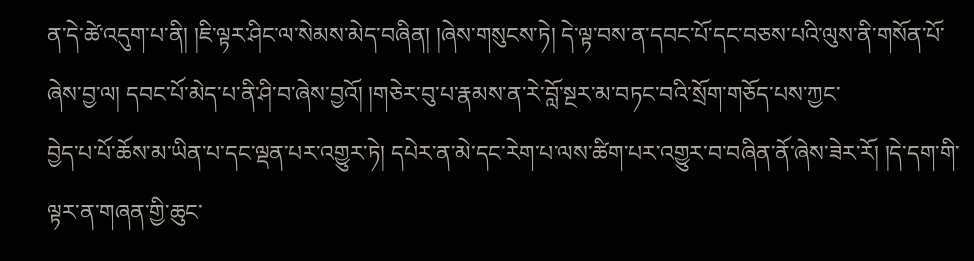ན་དེ་ཚེ་འདུག་པ་ནི། །ཇི་ལྟར་ཤིང་ལ་སེམས་མེད་བཞིན། །ཞེས་གསུངས་ཏེ། དེ་ལྟ་བས་ན་དབང་པོ་དང་བཅས་པའི་ལུས་ནི་གསོན་པོ་ཞེས་བྱ་ལ། དབང་པོ་མེད་པ་ནི་ཤི་བ་ཞེས་བྱའོ། །གཅེར་བུ་པ་རྣམས་ན་རེ་བློ་སྔར་མ་བཏང་བའི་སྲོག་གཅོད་པས་ཀྱང་
བྱེད་པ་པོ་ཆོས་མ་ཡིན་པ་དང་ལྡན་པར་འགྱུར་ཏེ། དཔེར་ན་མེ་དང་རེག་པ་ལས་ཚིག་པར་འགྱུར་བ་བཞིན་ནོ་ཞེས་ཟེར་རོ། །དེ་དག་གི་ལྟར་ན་གཞན་གྱི་ཆུང་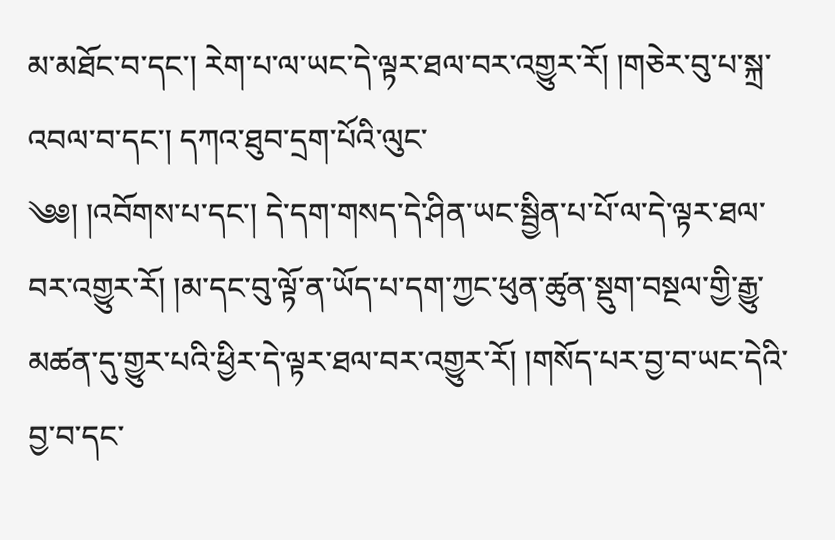མ་མཐོང་བ་དང་། རེག་པ་ལ་ཡང་དེ་ལྟར་ཐལ་བར་འགྱུར་རོ། །གཅེར་བུ་པ་སྐྲ་འབལ་བ་དང་། དཀའ་ཐུབ་དྲག་པོའི་ལུང་
༄༅། །འབོགས་པ་དང་། དེ་དག་གསད་དེ་ཤིན་ཡང་སྦྱིན་པ་པོ་ལ་དེ་ལྟར་ཐལ་བར་འགྱུར་རོ། །མ་དང་བུ་ལྟོ་ན་ཡོད་པ་དག་ཀྱང་ཕུན་ཚུན་སྡུག་བསྔལ་གྱི་རྒྱུ་མཚན་དུ་གྱུར་པའི་ཕྱིར་དེ་ལྟར་ཐལ་བར་འགྱུར་རོ། །གསོད་པར་བྱ་བ་ཡང་དེའི་བྱ་བ་དང་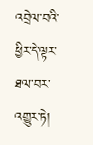འབྲེལ་བའི་ཕྱིར་དེ་ལྟར་
ཐལ་བར་འགྱུར་ཏེ།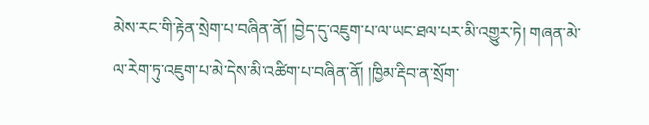མེས་རང་གི་རྟེན་སྲེག་པ་བཞིན་ནོ། །བྱེད་དུ་འཇུག་པ་ལ་ཡང་ཐལ་པར་མི་འགྱུར་ཏེ། གཞན་མེ་ལ་རེག་ཏུ་འཇུག་པ་མེ་དེས་མི་འཚིག་པ་བཞིན་ནོ། །ཁྱིམ་རྡིབ་ན་སྲོག་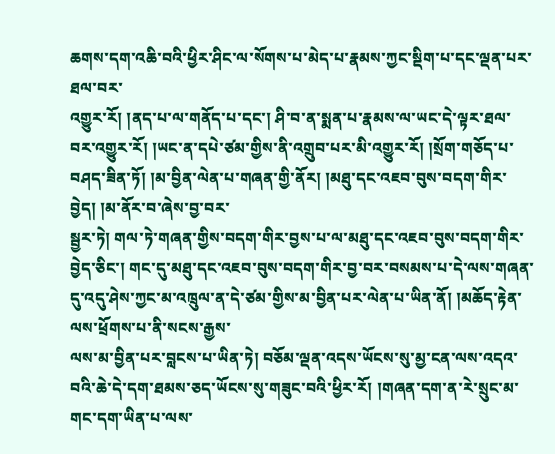ཆགས་དག་འཆི་བའི་ཕྱིར་ཤིང་ལ་སོགས་པ་མེད་པ་རྣམས་ཀྱང་སྡིག་པ་དང་ལྡན་པར་ཐལ་བར་
འགྱུར་རོ། །ནད་པ་ལ་གནོད་པ་དང་། ཤི་བ་ན་སྨན་པ་རྣམས་ལ་ཡང་དེ་ལྟར་ཐལ་བར་འགྱུར་རོ། །ཡང་ན་དཔེ་ཙམ་གྱིས་ནི་འགྲུབ་པར་མི་འགྱུར་རོ། །སྲོག་གཅོད་པ་བཤད་ཟིན་ཏོ། །མ་བྱིན་ལེན་པ་གཞན་གྱི་ནོར། །མཐུ་དང་འཇབ་བུས་བདག་གིར་བྱེད། །མ་ནོར་བ་ཞེས་བྱ་བར་
སྦྱར་ཏེ། གལ་ཏེ་གཞན་གྱིས་བདག་གིར་བྱས་པ་ལ་མཐུ་དང་འཇབ་བུས་བདག་གིར་བྱེད་ཅིང་། གང་དུ་མཐུ་དང་འཇབ་བུས་བདག་གིར་བྱ་བར་བསམས་པ་དེ་ལས་གཞན་དུ་འདུ་ཤེས་ཀྱང་མ་འཁྲུལ་ན་དེ་ཙམ་གྱིས་མ་བྱིན་པར་ལེན་པ་ཡིན་ནོ། །མཆོད་རྟེན་ལས་ཕྲོགས་པ་ནི་སངས་རྒྱས་
ལས་མ་བྱིན་པར་བླངས་པ་ཡིན་ཏེ། བཅོམ་ལྡན་འདས་ཡོངས་སུ་མྱ་ངན་ལས་འདའ་བའི་ཆེ་དེ་དག་ཐམས་ཅད་ཡོངས་སུ་གཟུང་བའི་ཕྱིར་རོ། །གཞན་དག་ན་རེ་སྲུང་མ་གང་དག་ཡིན་པ་ལས་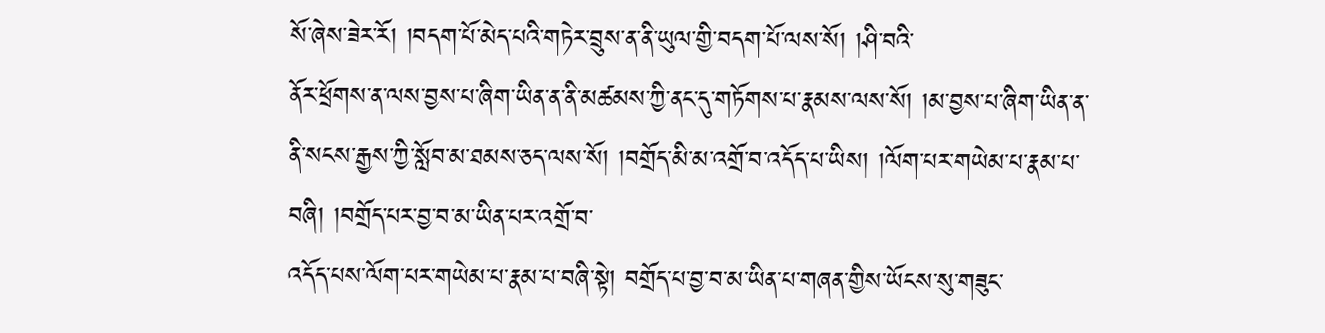སོ་ཞེས་ཟེར་རོ། །བདག་པོ་མེད་པའི་གཏེར་བྲུས་ན་ནི་ཡུལ་གྱི་བདག་པོ་ལས་སོ། །ཤི་བའི་
ནོར་ཕྲོགས་ན་ལས་བྱས་པ་ཞིག་ཡིན་ན་ནི་མཚམས་ཀྱི་ནང་དུ་གཏོགས་པ་རྣམས་ལས་སོ། །མ་བྱས་པ་ཞིག་ཡིན་ན་ནི་སངས་རྒྱས་ཀྱི་སློབ་མ་ཐམས་ཅད་ལས་སོ། །བགྲོད་མི་མ་འགྲོ་བ་འདོད་པ་ཡིས། །ལོག་པར་གཡེམ་པ་རྣམ་པ་བཞི། །བགྲོད་པར་བྱ་བ་མ་ཡིན་པར་འགྲོ་བ་
འདོད་པས་ལོག་པར་གཡེམ་པ་རྣམ་པ་བཞི་སྟེ། བགྲོད་པ་བྱ་བ་མ་ཡིན་པ་གཞན་གྱིས་ཡོངས་སུ་གཟུང་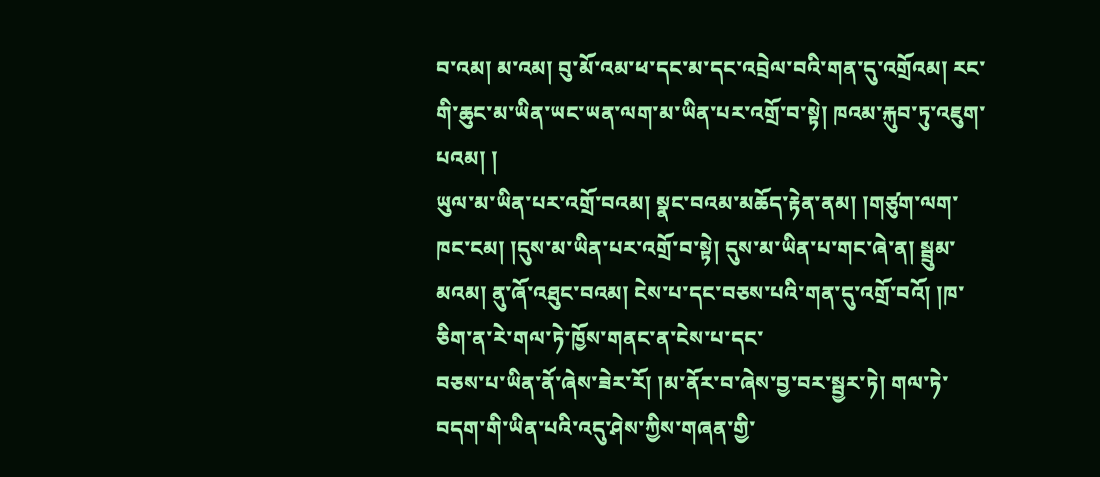བ་འམ། མ་འམ། བུ་མོ་འམ་ཕ་དང་མ་དང་འབྲེལ་བའི་གན་དུ་འགྲོའམ། རང་གི་ཆུང་མ་ཡིན་ཡང་ཡན་ལག་མ་ཡིན་པར་འགྲོ་བ་སྟེ། ཁའམ་རྐུབ་ཏུ་འཇུག་པའམ། །
ཡུལ་མ་ཡིན་པར་འགྲོ་བའམ། སྣང་བའམ་མཆོད་རྟེན་ནམ། །གཙུག་ལག་ཁང་ངམ། །དུས་མ་ཡིན་པར་འགྲོ་བ་སྟེ། དུས་མ་ཡིན་པ་གང་ཞེ་ན། སྦྲུམ་མའམ། ནུ་ཞོ་འཐུང་བའམ། ངེས་པ་དང་བཅས་པའི་གན་དུ་འགྲོ་བའོ། །ཁ་ཅིག་ན་རེ་གལ་ཏེ་ཁྱོས་གནང་ན་ངེས་པ་དང་
བཅས་པ་ཡིན་ནོ་ཞེས་ཟེར་རོ། །མ་ནོར་བ་ཞེས་བྱ་བར་སྦྱར་ཏེ། གལ་ཏེ་བདག་གི་ཡིན་པའི་འདུ་ཤེས་ཀྱིས་གཞན་གྱི་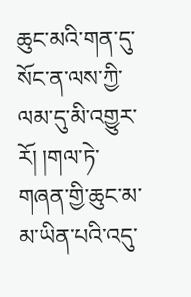ཆུང་མའི་གན་དུ་སོང་ན་ལས་ཀྱི་ལམ་དུ་མི་འགྱུར་རོ། །གལ་ཏེ་གཞན་གྱི་ཆུང་མ་མ་ཡིན་པའི་འདུ་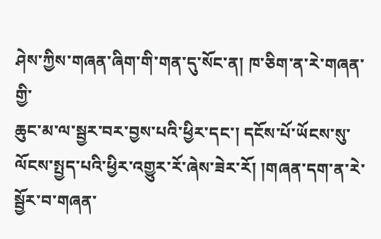ཤེས་ཀྱིས་གཞན་ཞིག་གི་གན་དུ་སོང་ན། ཁ་ཅིག་ན་རེ་གཞན་གྱི་
ཆུང་མ་ལ་སྦྱར་བར་བྱས་པའི་ཕྱིར་དང་། དངོས་པོ་ཡོངས་སུ་ལོངས་སྤྱད་པའི་ཕྱིར་འགྱུར་རོ་ཞེས་ཟེར་རོ། །གཞན་དག་ན་རེ་སྦྱོར་བ་གཞན་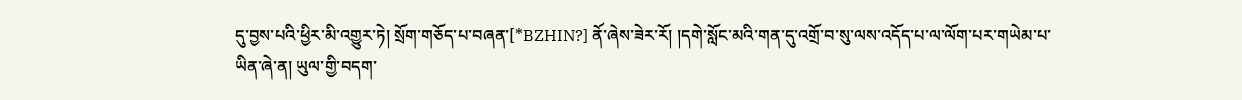དུ་བྱས་པའི་ཕྱིར་མི་འགྱུར་ཏེ། སྲོག་གཅོད་པ་བཞན་[*BZHIN?] ནོ་ཞེས་ཟེར་རོ། །དགེ་སློང་མའི་གན་དུ་འགྲོ་བ་སུ་ལས་འདོད་པ་ལ་ལོག་པར་གཡེམ་པ་
ཡིན་ཞེ་ན། ཡུལ་གྱི་བདག་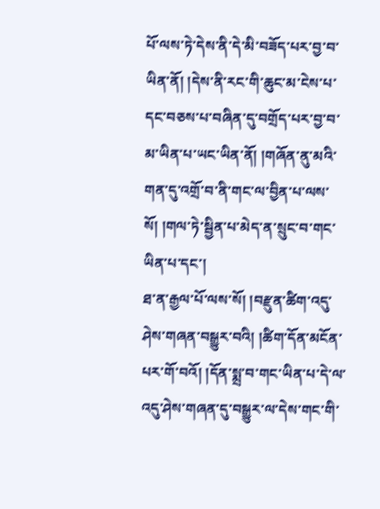པོ་ལས་ཏེ་དེས་ནི་དེ་མི་བཟོད་པར་བྱ་བ་ཡིན་ནོ། །དེས་ནི་རང་གི་ཆུང་མ་ངེས་པ་དང་བཅས་པ་བཞིན་དུ་བགྲོད་པར་བྱ་བ་མ་ཡིན་པ་ཡང་ཡིན་ནོ། །གཞོན་ནུ་མའི་གན་དུ་འགྲོ་བ་ནི་གང་ལ་བྱིན་པ་ལས་སོ། །གལ་ཏེ་སྦྱིན་པ་མེད་ན་སྲུང་བ་གང་ཡིན་པ་དང་།
ཐ་ན་རྒྱལ་པོ་ལས་སོ། །བརྫུན་ཚིག་འདུ་ཤེས་གཞན་བསྒྱུར་བའི། །ཚིག་དོན་མངོན་པར་གོ་བའོ། །དོན་སྨྲ་བ་གང་ཡིན་པ་དེ་ལ་འདུ་ཤེས་གཞན་དུ་བསྒྱུར་ལ་དེས་གང་གི་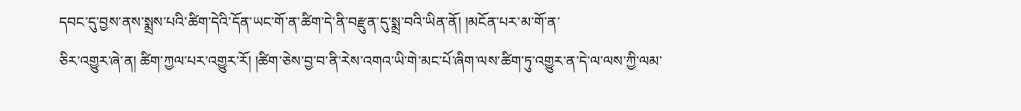དབང་དུ་བྱས་ནས་སྨྲས་པའི་ཚིག་དེའི་དོན་ཡང་གོ་ན་ཚིག་དེ་ནི་བརྫུན་དུ་སྨྲ་བའི་ཡིན་ནོ། །མངོན་པར་མ་གོ་ན་
ཅིར་འགྱུར་ཞེ་ན། ཚིག་ཀྱལ་པར་འགྱུར་རོ། །ཚིག་ཅེས་བྱ་བ་ནི་རེས་འགའ་ཡི་གེ་མང་པོ་ཞིག་ལས་ཚིག་ཏུ་འགྱུར་ན་དེ་ལ་ལས་ཀྱི་ལམ་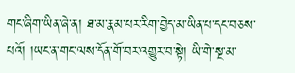གང་ཞིག་ཡིན་ཞེ་ན། ཐ་མ་རྣམ་པར་རིག་བྱེད་མ་ཡིན་པ་དང་བཅས་པའོ། །ཡང་ན་གང་ལས་དོན་གོ་བར་འགྱུར་བ་སྟེ། ཡི་གེ་སྔ་མ་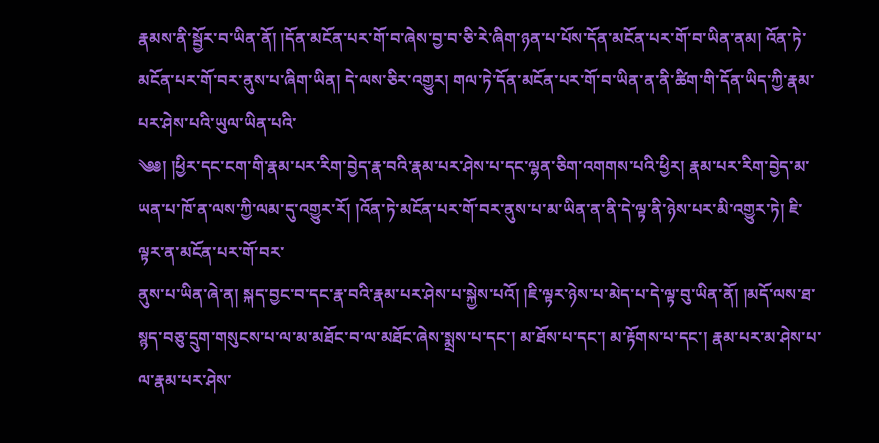རྣམས་ནི་སྦྱོར་བ་ཡིན་ནོ། །དོན་མངོན་པར་གོ་བ་ཞེས་བྱ་བ་ཅི་རེ་ཞིག་ཉན་པ་པོས་དོན་མངོན་པར་གོ་བ་ཡིན་ནམ། འོན་ཏེ་མངོན་པར་གོ་བར་ནུས་པ་ཞིག་ཡིན། དེ་ལས་ཅིར་འགྱུར། གལ་ཏེ་དོན་མངོན་པར་གོ་བ་ཡིན་ན་ནི་ཚིག་གི་དོན་ཡིད་ཀྱི་རྣམ་པར་ཤེས་པའི་ཡུལ་ཡིན་པའི་
༄༅། །ཕྱིར་དང་ངག་གི་རྣམ་པར་རིག་བྱེད་རྣ་བའི་རྣམ་པར་ཤེས་པ་དང་ལྷན་ཅིག་འགགས་པའི་ཕྱིར། རྣམ་པར་རིག་བྱེད་མ་ཡན་པ་ཁོ་ན་ལས་ཀྱི་ལམ་དུ་འགྱུར་རོ། །འོན་ཏེ་མངོན་པར་གོ་བར་ནུས་པ་མ་ཡིན་ན་ནི་དེ་ལྟ་ནི་ཉེས་པར་མི་འགྱུར་ཏེ། ཇི་ལྟར་ན་མངོན་པར་གོ་བར་
ནུས་པ་ཡིན་ཞེ་ན། སྐད་བྱང་བ་དང་རྣ་བའི་རྣམ་པར་ཤེས་པ་སྐྱེས་པའོ། །ཇི་ལྟར་ཉེས་པ་མེད་པ་དེ་ལྟ་བུ་ཡིན་ནོ། །མདོ་ལས་ཐ་སྙད་བཅུ་དྲུག་གསུངས་པ་ལ་མ་མཐོང་བ་ལ་མཐོང་ཞེས་སྨྲས་པ་དང་། མ་ཐོས་པ་དང་། མ་རྟོགས་པ་དང་། རྣམ་པར་མ་ཤེས་པ་ལ་རྣམ་པར་ཤེས་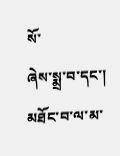སོ་
ཞེས་སྨྲ་བ་དང་། མཐོང་བ་ལ་མ་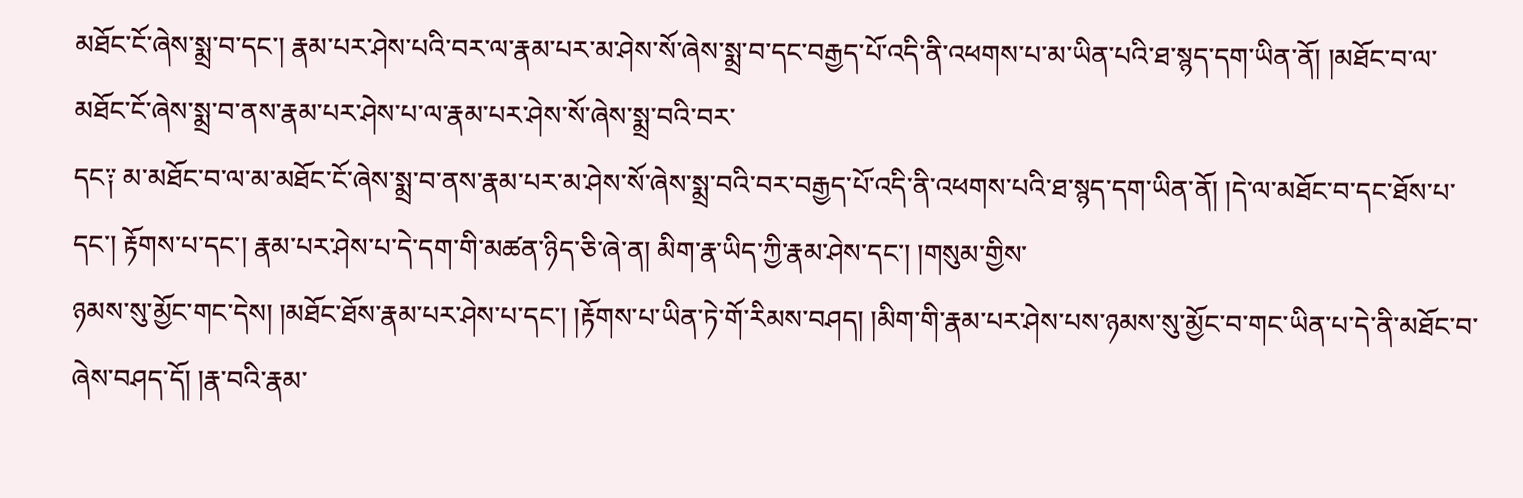མཐོང་ངོ་ཞེས་སྨྲ་བ་དང་། རྣམ་པར་ཤེས་པའི་བར་ལ་རྣམ་པར་མ་ཤེས་སོ་ཞེས་སྨྲ་བ་དང་བརྒྱད་པོ་འདི་ནི་འཕགས་པ་མ་ཡིན་པའི་ཐ་སྙད་དག་ཡིན་ནོ། །མཐོང་བ་ལ་མཐོང་ངོ་ཞེས་སྨྲ་བ་ནས་རྣམ་པར་ཤེས་པ་ལ་རྣམ་པར་ཤེས་སོ་ཞེས་སྨྲ་བའི་བར་
དང༑ མ་མཐོང་བ་ལ་མ་མཐོང་ངོ་ཞེས་སྨྲ་བ་ནས་རྣམ་པར་མ་ཤེས་སོ་ཞེས་སྨྲ་བའི་བར་བརྒྱད་པོ་འདི་ནི་འཕགས་པའི་ཐ་སྙད་དག་ཡིན་ནོ། །དེ་ལ་མཐོང་བ་དང་ཐོས་པ་དང་། རྟོགས་པ་དང་། རྣམ་པར་ཤེས་པ་དེ་དག་གི་མཚན་ཉིད་ཅི་ཞེ་ན། མིག་རྣ་ཡིད་ཀྱི་རྣམ་ཤེས་དང་། །གསུམ་གྱིས་
ཉམས་སུ་མྱོང་གང་དེས། །མཐོང་ཐོས་རྣམ་པར་ཤེས་པ་དང་། །རྟོགས་པ་ཡིན་ཏེ་གོ་རིམས་བཤད། །མིག་གི་རྣམ་པར་ཤེས་པས་ཉམས་སུ་མྱོང་བ་གང་ཡིན་པ་དེ་ནི་མཐོང་བ་ཞེས་བཤད་དོ། །རྣ་བའི་རྣམ་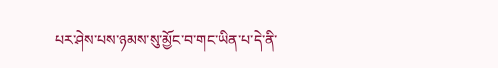པར་ཤེས་པས་ཉམས་སུ་མྱོང་བ་གང་ཡིན་པ་དེ་ནི་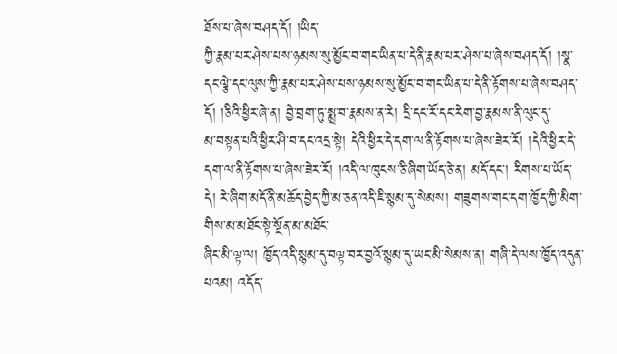ཐོས་པ་ཞེས་བཤད་དོ། །ཡིད་
ཀྱི་རྣམ་པར་ཤེས་པས་ཉམས་སུ་མྱོང་བ་གང་ཡིན་པ་དེ་ནི་རྣམ་པར་ཤེས་པ་ཞེས་བཤད་དོ། །སྣ་དང་ལྕེ་དང་ལུས་ཀྱི་རྣམ་པར་ཤེས་པས་ཉམས་སུ་མྱོང་བ་གང་ཡིན་པ་དེ་ནི་རྟོགས་པ་ཞེས་བཤད་དོ། །ཅིའི་ཕྱིར་ཞེ་ན། བྱེ་བྲག་ཏུ་སྨྲ་བ་རྣམས་ན་རེ། དྲི་དང་རོ་དང་རེག་བྱ་རྣམས་ནི་ལུང་དུ་
མ་བསྟན་པའི་ཕྱིར་ཤི་བ་དང་འདྲ་སྟེ། དེའི་ཕྱིར་དེ་དག་ལ་ནི་རྟོགས་པ་ཞེས་ཟེར་རོ། །དེའི་ཕྱིར་དེ་དག་ལ་ནི་རྟོགས་པ་ཞེས་ཟེར་རོ། །འདི་ལ་ཁུངས་ཅི་ཞིག་ཡོད་ཅེ་ན། མདོ་དང་། རིགས་པ་ཡོད་དེ། རེ་ཞིག་མདོ་ནི་མཆོད་བྱེད་ཀྱི་མ་ཅན་འདི་ཇི་སྙམ་དུ་སེམས། གཟུགས་གང་དག་ཁྱོད་ཀྱི་མིག་གིས་མ་མཐོང་སྟེ་སྔོན་མ་མཐོང་
ཞིང་མི་ལྟ་ལ། ཁྱོད་འདི་སྙམ་དུ་བལྟ་བར་བྱའོ་སྙམ་དུ་ཡང་མི་སེམས་ན། གཞི་དེ་ལས་ཁྱོད་འདུན་པའམ། འདོད་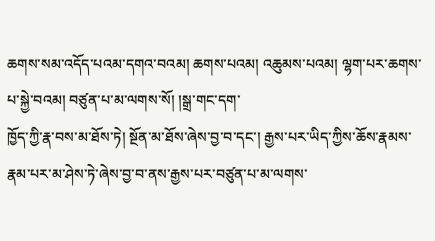ཆགས་སམ་འདོད་པའམ་དགའ་བའམ། ཆགས་པའམ། འཆུམས་པའམ། ལྷག་པར་ཆགས་པ་སྐྱེ་བའམ། བཙུན་པ་མ་ལགས་སོ། །སྒྲ་གང་དག་
ཁྱོད་ཀྱི་རྣ་བས་མ་ཐོས་ཏེ། སྔོན་མ་ཐོས་ཞེས་བྱ་བ་དང་། རྒྱས་པར་ཡིད་ཀྱིས་ཆོས་རྣམས་རྣམ་པར་མ་ཤེས་ཏེ་ཞེས་བྱ་བ་ནས་རྒྱས་པར་བཙུན་པ་མ་ལགས་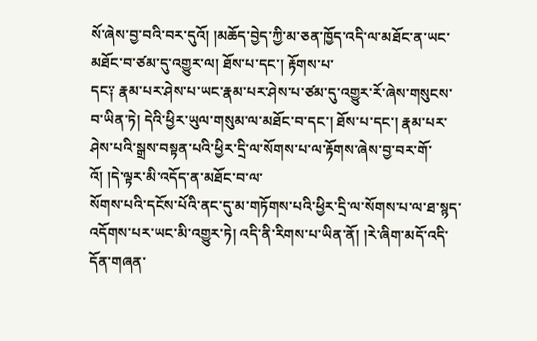སོ་ཞེས་བྱ་བའི་བར་དུའོ། །མཆོད་བྱེད་ཀྱི་མ་ཅན་ཁྱོད་འདི་ལ་མཐོང་ན་ཡང་མཐོང་བ་ཙམ་དུ་འགྱུར་ལ། ཐོས་པ་དང་། རྟོགས་པ་
དང༑ རྣམ་པར་ཤེས་པ་ཡང་རྣམ་པར་ཤེས་པ་ཙམ་དུ་འགྱུར་རོ་ཞེས་གསུངས་བ་ཡིན་ཏེ། དེའི་ཕྱིར་ཡུལ་གསུམ་ལ་མཐོང་བ་དང་། ཐོས་པ་དང་། རྣམ་པར་ཤེས་པའི་སྒྲས་བསྟན་པའི་ཕྱིར་དྲི་ལ་སོགས་པ་ལ་རྟོགས་ཞེས་བྱ་བར་གོ་འོ། །དེ་ལྟར་མི་འདོད་ན་མཐོང་བ་ལ་
སོགས་པའི་དངོས་པོའི་ནང་དུ་མ་གཏོགས་པའི་ཕྱིར་དྲི་ལ་སོགས་པ་ལ་ཐ་སྙད་འདོགས་པར་ཡང་མི་འགྱུར་ཏེ། འདི་ནི་རིགས་པ་ཡིན་ནོ། །རེ་ཞིག་མདོ་འདི་དོན་གཞན་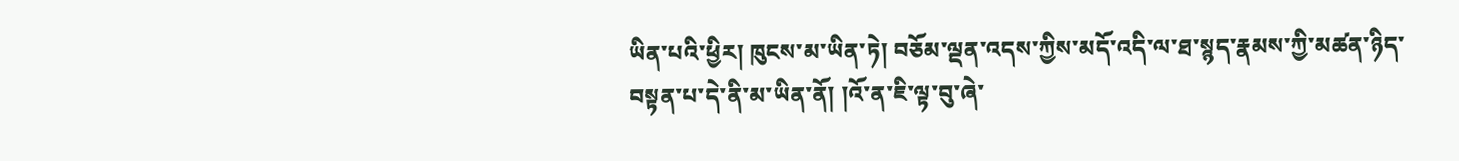ཡིན་པའི་ཕྱིར། ཁུངས་མ་ཡིན་ཏེ། བཅོམ་ལྡན་འདས་ཀྱིས་མདོ་འདི་ལ་ཐ་སྙད་རྣམས་ཀྱི་མཚན་ཉིད་
བསྟན་པ་དེ་ནི་མ་ཡིན་ནོ། །འོ་ན་ཇི་ལྟ་བུ་ཞེ་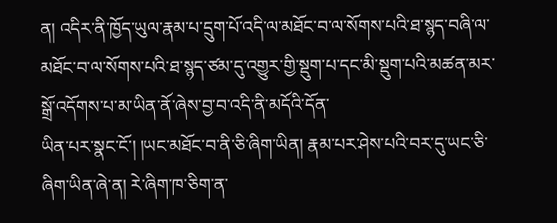ན། འདིར་ནི་ཁྱོད་ཡུལ་རྣམ་པ་དྲུག་པོ་འདི་ལ་མཐོང་བ་ལ་སོགས་པའི་ཐ་སྙད་བཞི་ལ་མཐོང་བ་ལ་སོགས་པའི་ཐ་སྙད་ཙམ་དུ་འགྱུར་གྱི་སྡུག་པ་དང་མི་སྡུག་པའི་མཚན་མར་སྒྲོ་འདོགས་པ་མ་ཡིན་ནོ་ཞེས་བྱ་བ་འདི་ནི་མདོའི་དོན་
ཡིན་པར་སྣང་ངོ་། །ཡང་མཐོང་བ་ནི་ཅི་ཞིག་ཡིན། རྣམ་པར་ཤེས་པའི་བར་དུ་ཡང་ཅི་ཞིག་ཡིན་ཞེ་ན། རེ་ཞིག་ཁ་ཅིག་ན་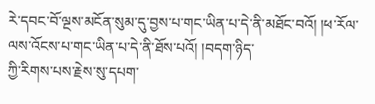རེ་དབང་བོ་ལྔས་མངོན་སུམ་དུ་བྱས་པ་གང་ཡིན་པ་དེ་ནི་མཐོང་བའོ། །ཕ་རོལ་ལས་འོངས་པ་གང་ཡིན་པ་དེ་ནི་ཐོས་པའོ། །བདག་ཉིད་
ཀྱི་རིགས་པས་རྗེས་སུ་དཔག་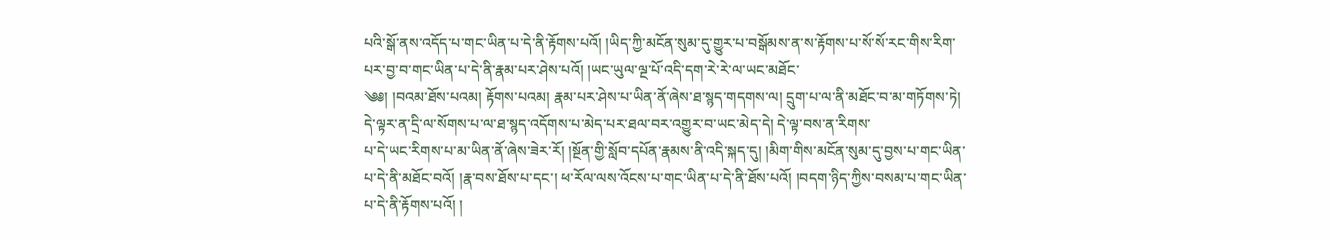པའི་སྒོ་ནས་འདོད་པ་གང་ཡིན་པ་དེ་ནི་རྟོགས་པའོ། །ཡིད་ཀྱི་མངོན་སུམ་དུ་གྱུར་པ་བསྒོམས་ན་ས་རྟོགས་པ་སོ་སོ་རང་གིས་རིག་པར་བྱ་བ་གང་ཡིན་པ་དེ་ནི་རྣམ་པར་ཤེས་པའོ། །ཡང་ཡུལ་ལྔ་པོ་འདི་དག་རེ་རེ་ལ་ཡང་མཐོང་
༄༅། །བའམ་ཐོས་པའམ། རྟོགས་པའམ། རྣམ་པར་ཤེས་པ་ཡིན་ནོ་ཞེས་ཐ་སྙད་གདགས་ལ། དྲུག་པ་ལ་ནི་མཐོང་བ་མ་གཏོགས་ཏེ། དེ་ལྟར་ན་དྲི་ལ་སོགས་པ་ལ་ཐ་སྙད་འདོགས་པ་མེད་པར་ཐལ་བར་འགྱུར་བ་ཡང་མེད་དེ། དེ་ལྟ་བས་ན་རིགས་
པ་དེ་ཡང་རིགས་པ་མ་ཡིན་ནོ་ཞེས་ཟེར་རོ། །སྔོན་གྱི་སློབ་དཔོན་རྣམས་ནི་འདི་སྐད་དུ། །མིག་གིས་མངོན་སུམ་དུ་བྱས་པ་གང་ཡིན་པ་དེ་ནི་མཐོང་བའོ། །རྣ་བས་ཐོས་པ་དང་། ཕ་རོལ་ལས་འོངས་པ་གང་ཡིན་པ་དེ་ནི་ཐོས་པའོ། །བདག་ཉིད་ཀྱིས་བསམ་པ་གང་ཡིན་པ་དེ་ནི་རྟོགས་པའོ། །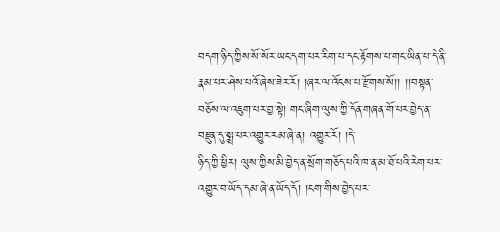བདག་ཉིད་ཀྱིས་སོ་སོར་ཡང་དག་པར་རིག་པ་དང་རྟོགས་པ་གང་ཡིན་པ་དེ་ནི་རྣམ་པར་ཤེས་པའོ་ཞེས་ཟེར་རོ། །ཞར་ལ་འོངས་པ་རྫོགས་སོ།། །།བསྟན་བཅོས་ལ་འཇུག་པར་བྱ་སྟེ། གང་ཞིག་ལུས་ཀྱི་དོན་གཞན་གོ་པར་བྱེད་ན་བརྫུན་དུ་སྨྲ་པར་འགྱུར་རམ་ཞེ་ན། འགྱུར་རོ། །དེ་
ཉིད་ཀྱི་ཕྱིར། ལུས་ཀྱིས་མི་བྱེད་ན་སྲོག་གཅོད་པའི་ཁ་ན་མ་ཐོ་པའི་རེག་པར་འགྱུར་བ་ཡོད་དམ་ཞེ་ན་ཡོད་དོ། །ངག་གིས་བྱེད་པར་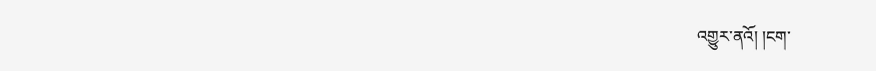འགྱུར་ནའོ། །ངག་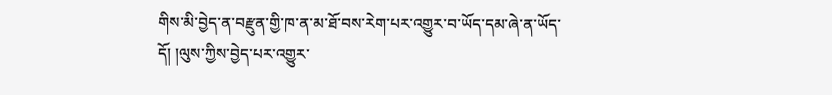གིས་མི་བྱེད་ན་བརྫུན་གྱི་ཁ་ན་མ་ཐོ་བས་རེག་པར་འགྱུར་བ་ཡོད་དམ་ཞེ་ན་ཡོད་དོ། །ལུས་ཀྱིས་བྱེད་པར་འགྱུར་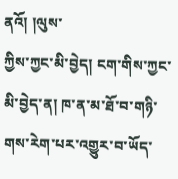ནའོ། །ལུས་
ཀྱིས་ཀྱང་མི་བྱེད། ངག་གིས་ཀྱང་མི་བྱེད་ན། ཁ་ན་མ་ཐོ་བ་གཉི་གས་རེག་པར་འགྱུར་བ་ཡོད་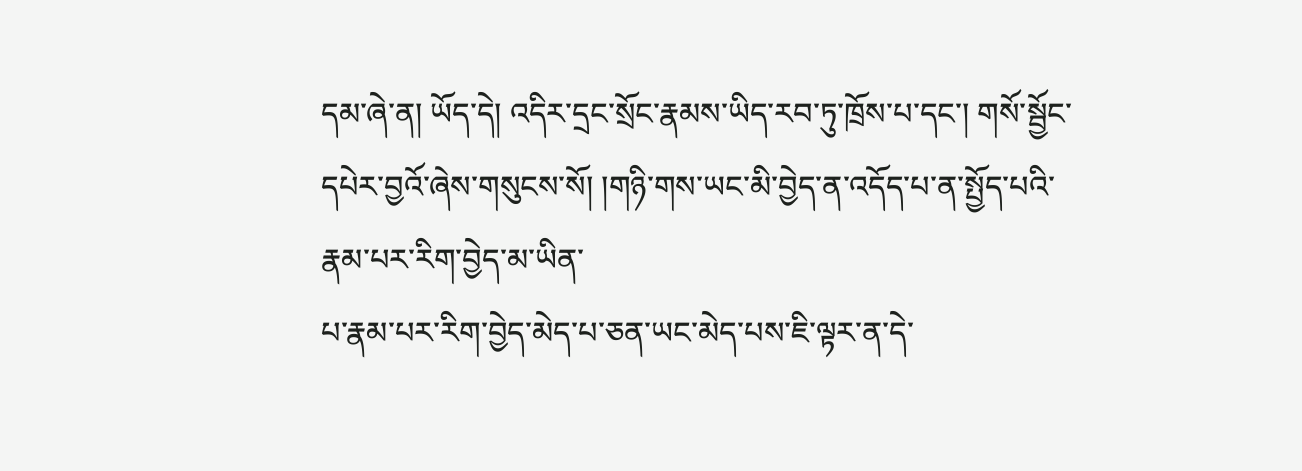དམ་ཞེ་ན། ཡོད་དེ། འདིར་དྲང་སྲོང་རྣམས་ཡིད་རབ་ཏུ་ཁྲོས་པ་དང་། གསོ་སྦྱོང་དཔེར་བྱའོ་ཞེས་གསུངས་སོ། །གཉི་གས་ཡང་མི་བྱེད་ན་འདོད་པ་ན་སྤྱོད་པའི་རྣམ་པར་རིག་བྱེད་མ་ཡིན་
པ་རྣམ་པར་རིག་བྱེད་མེད་པ་ཅན་ཡང་མེད་པས་ཇི་ལྟར་ན་དེ་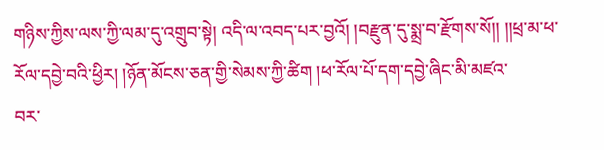གཉིས་ཀྱིས་ལས་ཀྱི་ལམ་དུ་འགྲུབ་སྟེ། འདི་ལ་འབད་པར་བྱའོ། །བརྫུན་དུ་སྨྲ་བ་རྫོགས་སོ།། །།ཕྲ་མ་ཕ་རོལ་དབྱེ་བའི་ཕྱིར། །ཉོན་མོངས་ཅན་གྱི་སེམས་ཀྱི་ཚིག །ཕ་རོལ་པོ་དག་དབྱེ་ཞིང་མི་མཛའ་
བར་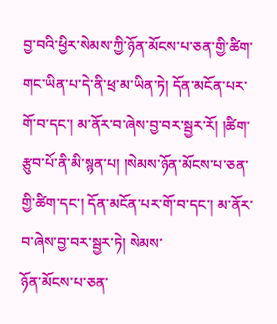བྱ་བའི་ཕྱིར་སེམས་ཀྱི་ཉོན་མོངས་པ་ཅན་གྱི་ཚིག་གང་ཡིན་པ་དེ་ནི་ཕྲ་མ་ཡིན་ཏེ། དོན་མངོན་པར་གོ་བ་དང་། མ་ནོར་བ་ཞེས་བྱ་བར་སྦྱར་རོ། །ཚིག་རྩུབ་པོ་ནི་མི་སྙན་པ། །སེམས་ཉོན་མོངས་པ་ཅན་གྱི་ཚིག་དང་། དོན་མངོན་པར་གོ་བ་དང་། མ་ནོར་བ་ཞེས་བྱ་བར་སྦྱར་ཏེ། སེམས་
ཉོན་མོངས་པ་ཅན་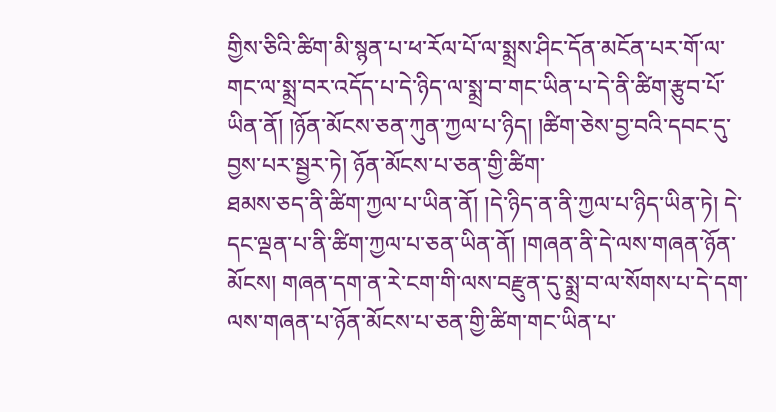གྱིས་ཅིའི་ཚིག་མི་སྙན་པ་ཕ་རོལ་པོ་ལ་སྨྲས་ཤིང་དོན་མངོན་པར་གོ་ལ་གང་ལ་སྨྲ་བར་འདོད་པ་དེ་ཉིད་ལ་སྨྲ་བ་གང་ཡིན་པ་དེ་ནི་ཚིག་རྩུབ་པོ་ཡིན་ནོ། །ཉོན་མོངས་ཅན་ཀུན་ཀྱལ་པ་ཉིད། །ཚིག་ཅེས་བྱ་བའི་དབང་དུ་བྱས་པར་སྦྱར་ཏེ། ཉོན་མོངས་པ་ཅན་གྱི་ཚིག་
ཐམས་ཅད་ནི་ཚིག་ཀྱལ་པ་ཡིན་ནོ། །དེ་ཉིད་ན་ནི་ཀྱལ་པ་ཉིད་ཡིན་ཏེ། དེ་དང་ལྡན་པ་ནི་ཚིག་ཀྱལ་པ་ཅན་ཡིན་ནོ། །གཞན་ནི་དེ་ལས་གཞན་ཉོན་མོངས། གཞན་དག་ན་རེ་ངག་གི་ལས་བརྫུན་དུ་སྨྲ་བ་ལ་སོགས་པ་དེ་དག་ལས་གཞན་པ་ཉོན་མོངས་པ་ཅན་གྱི་ཚིག་གང་ཡིན་པ་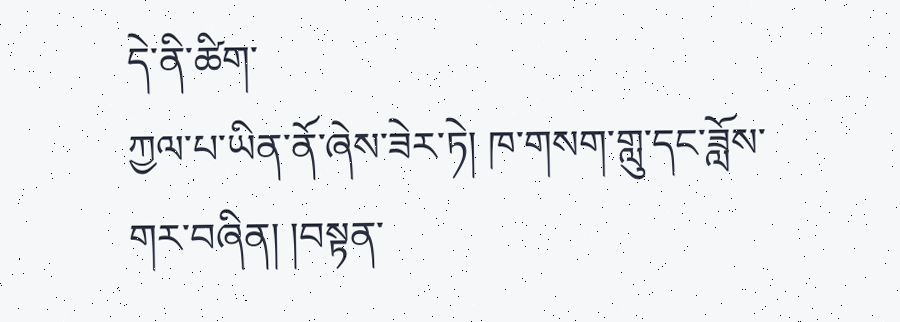དེ་ནི་ཚིག་
ཀྱལ་པ་ཡིན་ནོ་ཞེས་ཟེར་ཏེ། ཁ་གསག་གླུ་དང་ཟློས་གར་བཞིན། །བསྟན་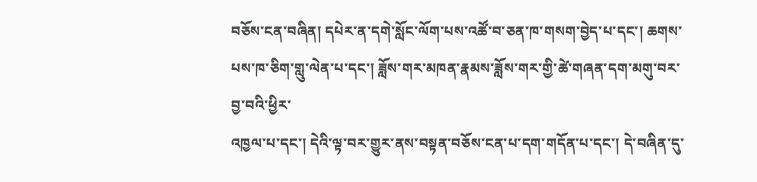བཅོས་ངན་བཞིན། དཔེར་ན་དགེ་སློང་ལོག་པས་འཚོ་བ་ཅན་ཁ་གསག་བྱེད་པ་དང་། ཆགས་པས་ཁ་ཅིག་གླུ་ལེན་པ་དང་། ཟློས་གར་མཁན་རྣམས་ཟློས་གར་གྱི་ཚེ་གཞན་དག་མགུ་བར་བྱ་བའི་ཕྱིར་
འཁྱལ་པ་དང་། དེའི་ལྟ་བར་གྱུར་ནས་བསྟན་བཅོས་ངན་པ་དག་གདོན་པ་དང་། དེ་བཞིན་དུ་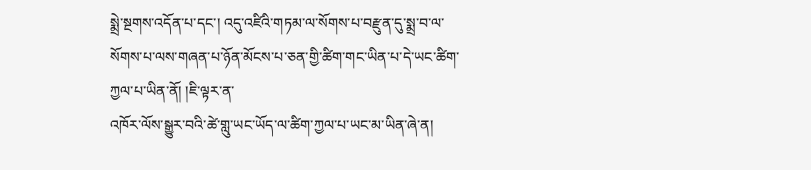སྨྲེ་སྔགས་འདོན་པ་དང་། འདུ་འཛིའི་གཏམ་ལ་སོགས་པ་བརྫུན་དུ་སྨྲ་བ་ལ་སོགས་པ་ལས་གཞན་པ་ཉོན་མོངས་པ་ཅན་གྱི་ཚིག་གང་ཡིན་པ་དེ་ཡང་ཚིག་ཀྱལ་པ་ཡིན་ནོ། །ཇི་ལྟར་ན་
འཁོར་ལོས་སྒྱུར་བའི་ཚེ་གླུ་ཡང་ཡོད་ལ་ཚིག་ཀྱལ་པ་ཡང་མ་ཡིན་ཞེ་ན།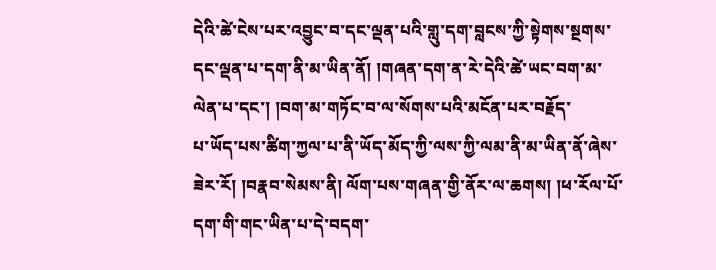དེའི་ཚེ་ངེས་པར་འབྱུང་བ་དང་ལྡན་པའི་གླུ་དག་བླངས་ཀྱི་སྟེགས་སྔགས་དང་ལྡན་པ་དག་ནི་མ་ཡིན་ནོ། །གཞན་དག་ན་རེ་དེའི་ཚེ་ཡང་བག་མ་ལེན་པ་དང་། །བག་མ་གཏོང་བ་ལ་སོགས་པའི་མངོན་པར་བརྗོད་
པ་ཡོད་པས་ཚིག་ཀྱལ་པ་ནི་ཡོད་མོད་ཀྱི་ལས་ཀྱི་ལམ་ནི་མ་ཡིན་ནོ་ཞེས་ཟེར་རོ། །བརྣབ་སེམས་ནི། ལོག་པས་གཞན་གྱི་ནོར་ལ་ཆགས། །ཕ་རོལ་པོ་དག་གི་གང་ཡིན་པ་དེ་བདག་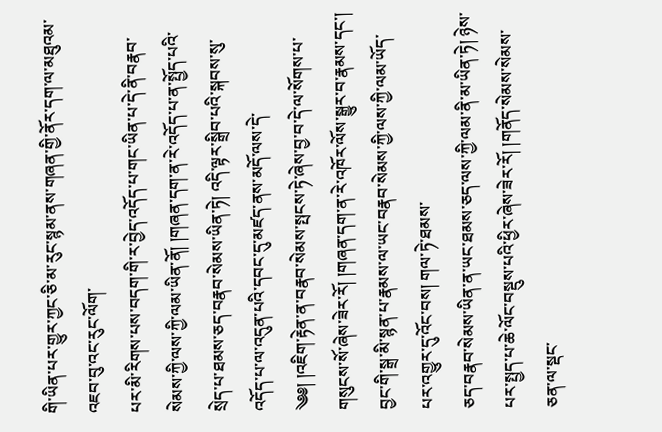གི་ཡིན་པར་གྱུར་ཀྱང་ཅི་མ་རུང་སྙམ་ནས་གཞན་གྱི་ནོར་དག་ལ་མཐུའམ་འཇབ་བུ་འང་རུང་ལོག་
པར་མི་རིགས་པས་བདག་གི་ར་བྱེད་འདོད་པ་གང་ཡིན་པ་དེ་ནི་བརྣབ་སེམས་ཀྱི་ལས་ཀྱི་ལམ་ཡིན་ནོ། །གཞན་དག་ན་རེ་འདོད་པ་ན་སྤྱོད་པའི་སྲེད་པ་ཐམས་ཅད་བརྣབ་སེམས་ཡིན་ཏེ། འདི་ལྟར་སྒྲིབ་པའི་སྐབས་སུ་འདོད་པ་ལ་འདུན་པའི་དབང་དུ་མཛད་ནས་མདོ་ལས་དེ་
༄༅། །འཇིག་རྟེན་ན་བརྣབ་སེམས་སྤངས་ཏེ་ཞེས་བྱ་བ་དེ་ལ་སོགས་པ་གསུངས་སོ་ཞེས་ཟེར་རོ། །གཞན་དག་ན་རེ་འཁོར་ལོས་སྒྱུར་བ་རྣམས་དང་། བྱང་གི་སྒྲ་མི་སྙན་པ་རྣམས་ལ་ཡང་བརྣབ་སེམས་ཀྱི་ལས་ཀྱི་ལམ་ཡོད་པར་འགྱུར་དུ་འོང་བས། གལ་ཏེ་ཐམས་
ཅད་བརྣབ་སེམས་ཡིན་ན་ཡང་ཐམས་ཅད་ལས་ཀྱི་ལམ་ནི་མ་ཡིན་ཏེ། ཉེས་པར་སྤྱད་པ་ཆེ་ལོང་བསྡུས་པའི་ཕྱིར་ཞེས་ཟེར་རོ། །གནོད་སེམས་སེམས་ཅན་ལ་སྡང་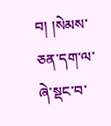བ། །སེམས་ཅན་དག་ལ་ཞེ་སྡང་བ་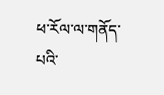ཕ་རོལ་ལ་གནོད་པའི་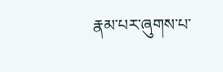རྣམ་པར་ཞུགས་པ་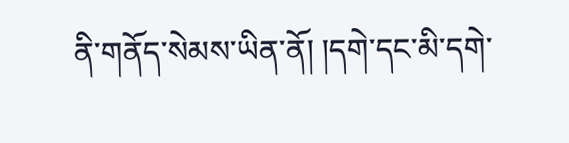ནི་གནོད་སེམས་ཡིན་ནོ། །དགེ་དང་མི་དགེ་